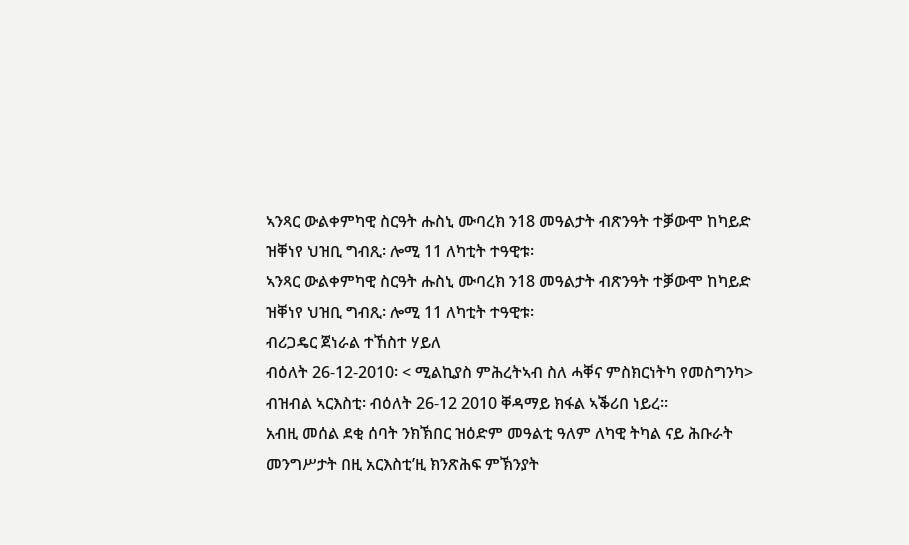ኣንጻር ውልቀምካዊ ስርዓት ሑስኒ ሙባረክ ን18 መዓልታት ብጽንዓት ተቓውሞ ከካይድ ዝቐነየ ህዝቢ ግብጺ፡ ሎሚ 11 ለካቲት ተዓዊቱ፡
ኣንጻር ውልቀምካዊ ስርዓት ሑስኒ ሙባረክ ን18 መዓልታት ብጽንዓት ተቓውሞ ከካይድ ዝቐነየ ህዝቢ ግብጺ፡ ሎሚ 11 ለካቲት ተዓዊቱ፡
ብሪጋዴር ጀነራል ተኸስተ ሃይለ
ብዕለት 26-12-2010፡ < ሚልኪያስ ምሕረትኣብ ስለ ሓቐና ምስክርነትካ የመስግንካ> ብዝብል ኣርእስቲ፡ ብዕለት 26-12 2010 ቐዳማይ ክፋል ኣቕሪበ ነይረ።
አብዚ መሰል ደቂ ሰባት ንክኽበር ዝዕድም መዓልቲ ዓለም ለካዊ ትካል ናይ ሕቡራት መንግሥታት በዚ አርእስቲ’ዚ ክንጽሕፍ ምኽንያት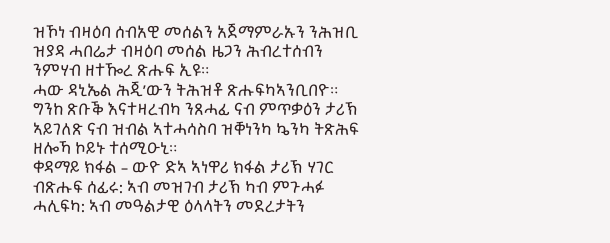ዝኾነ ብዛዕባ ሰብአዊ መሰልን አጀማምራኡን ንሕዝቢ ዝያዳ ሓበሬታ ብዛዕባ መሰል ዜጋን ሕብረተሰብን ንምሃብ ዘተዀረ ጽሑፍ ኢዩ።
ሓው ዳኒኤል ሕጂ’ውን ትሕዝቶ ጽሑፍካኣንቢበዮ። ግንከ ጽቡቕ እናተዛረብካ ንጸሓፊ ናብ ምጥቃዕን ታሪኽ ኣይገለጽ ናብ ዝብል ኣተሓሳስባ ዝቐነንካ ኴንካ ትጽሕፍ ዘሎኻ ኮይኑ ተሰሚዑኒ።
ቀዳማይ ክፋል – ውዮ ድኣ ኣነዋሪ ክፋል ታሪኽ ሃገር ብጽሑፍ ሰፊሩ: ኣብ መዝገብ ታሪኽ ካብ ምጉሓፉ ሓሊፍካ: ኣብ መዓልታዊ ዕላላትን መደረታትን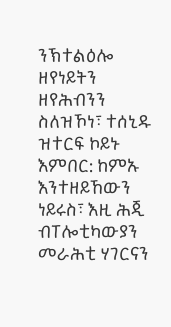ንኽተልዕሎ ዘየነይትን ዘየሕብንን ስለዝኾነ፣ ተሰኒዱ ዝተርፍ ኮይኑ እምበር: ከምኡ እንተዘይኸውን ነይሩስ፣ እዚ ሕጂ ብፐሎቲካውያን መራሕቲ ሃገርናን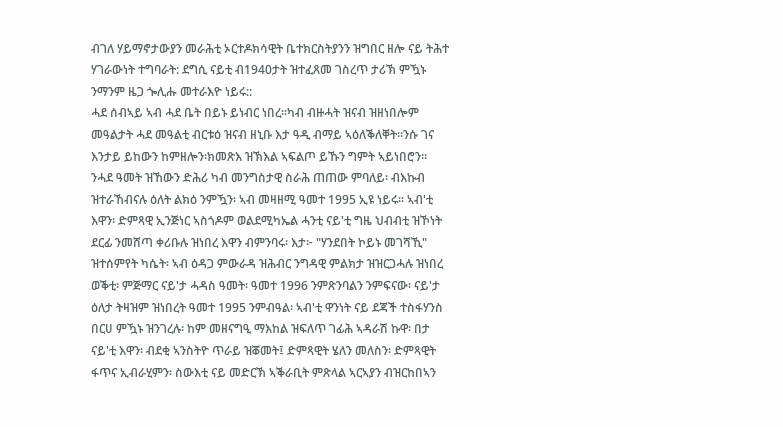ብገለ ሃይማኖታውያን መራሕቲ ኦርተዶክሳዊት ቤተክርስትያንን ዝግበር ዘሎ ናይ ትሕተ ሃገራውነት ተግባራት: ደግሲ ናይቲ ብ1940ታት ዝተፈጸመ ገስረጥ ታሪኽ ምዃኑ ንማንም ዜጋ ጐሊሑ መተራእዮ ነይሩ::
ሓደ ሰብኣይ ኣብ ሓደ ቤት በይኑ ይነብር ነበረ።ካብ ብዙሓት ዝናብ ዝዘነበሎም መዓልታት ሓደ መዓልቲ ብርቱዕ ዝናብ ዘኒቡ እታ ዓዲ ብማይ ኣዕለቕለቐት።ንሱ ገና እንታይ ይከውን ከምዘሎን፡ክመጽእ ዝኽእል ኣፍልጦ ይኹን ግምት ኣይነበሮን።
ንሓደ ዓመት ዝኸውን ድሕሪ ካብ መንግስታዊ ስራሕ ጠጠው ምባለይ፡ ብእኩብ ዝተራኸብናሉ ዕለት ልክዕ ንምዃን፡ ኣብ መዛዘሚ ዓመተ 1995 ኢዩ ነይሩ። ኣብ'ቲ እዋን፡ ድምጻዊ ኢንጅነር ኣስጎዶም ወልደሚካኤል ሓንቲ ናይ'ቲ ግዜ ህብብቲ ዝኾነት ደርፊ ንመሸጣ ቀሪቡሉ ዝነበረ እዋን ብምንባሩ፡ እታ፦ "ሃንደበት ኮይኑ መገሻኺ" ዝተሰምየት ካሴት፡ ኣብ ዕዳጋ ምውራዳ ዝሕብር ንግዳዊ ምልክታ ዝዝርጋሓሉ ዝነበረ ወቕቲ፡ ምጅማር ናይ'ታ ሓዳስ ዓመት፡ ዓመተ 1996 ንምጽንባልን ንምፍናው፡ ናይ'ታ ዕለታ ትዛዝም ዝነበረት ዓመተ 1995 ንምብዓል፡ ኣብ'ቲ ዋንነት ናይ ደጃች ተስፋሃንስ በርሀ ምዃኑ ዝንገረሉ፡ ከም መዘናግዒ ማእከል ዝፍለጥ ገፊሕ ኣዳራሽ ኩዋ፡ በታ ናይ'ቲ እዋን፡ ብደቂ ኣንስትዮ ጥራይ ዝቖመት፤ ድምጻዊት ሄለን መለስን፡ ድምጻዊት ፋጥና ኢብራሂምን፡ ስውእቲ ናይ መድርኽ ኣቕራቢት ምጽላል ኣርኣያን ብዝርከበኣን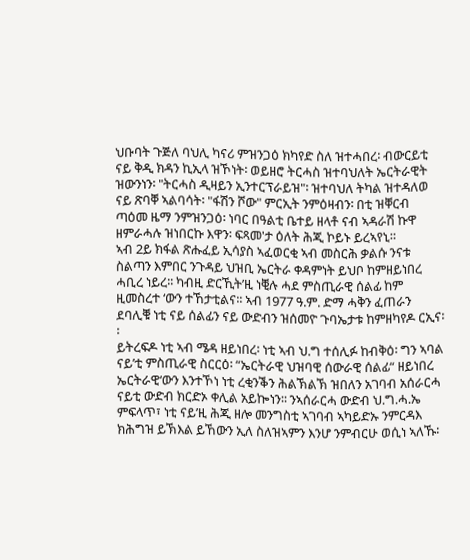ህቡባት ጉጅለ ባህሊ ካናሪ ምዝንጋዕ ክካየድ ስለ ዝተሓበረ፡ ብውርይቲ ናይ ቅዲ ክዳን ኪኢላ ዝኾነት፡ ወይዘሮ ትርሓስ ዝተባህለት ኤርትራዊት ዝውንነን፡ "ትርሓስ ዲዛይን ኢንተርፕራይዝ"፡ ዝተባህለ ትካል ዝተዳለወ ናይ ጽባቐ ኣልባሳት፡ "ፋሽን ሾው" ምርኢት ንምዕዛብን፡ በቲ ዝቐርብ ጣዕመ ዜማ ንምዝንጋዕ፡ ነባር በዓልቲ ቤተይ ዘላቶ ናብ ኣዳራሽ ኩዋ ዘምራሓሉ ዝነበርኩ እዋን፡ ፍጻመ'ታ ዕለት ሕጂ ኮይኑ ይረኣየኒ።
ኣብ 2ይ ክፋል ጽሑፈይ ኢሳያስ ኣፈወርቂ ኣብ መስርሕ ቃልሱ ንናቱ ስልጣን እምበር ንጉዳይ ህዝቢ ኤርትራ ቀዳምነት ይህቦ ከምዘይነበረ ሓቢረ ነይረ፡፡ ካብዚ ድርኺት’ዚ ነቒሉ ሓደ ምስጢራዊ ሰልፊ ከም ዚመስረተ ‘ውን ተኸታቲልና፡፡ ኣብ 1977 ዓ.ም. ድማ ሓቅን ፈጠራን ደባሊቑ ነቲ ናይ ሰልፊን ናይ ውድብን ዝሰመዮ ጉባኤታቱ ከምዘካየዶ ርኢና፡፡
ይትረፍዶ ነቲ ኣብ ሜዳ ዘይነበረ፡ ነቲ ኣብ ህ.ግ ተሰሊፉ ከብቅዕ፡ ግን ኣባል ናይ’ቲ ምስጢራዊ ስርርዕ፡ “ኤርትራዊ ህዝባዊ ሰውራዊ ሰልፊ“ ዘይነበረ ኤርትራዊ‘ውን እንተኾነ ነቲ ረቂንቕን ሕልኽልኽ ዝበለን አገባብ አሰራርሓ ናይቲ ውድብ ክርድኦ ቀሊል አይኰነን፡፡ ንኣሰራርሓ ውድብ ህ.ግ.ሓ.ኤ ምፍላጥ፣ ነቲ ናይ’ዚ ሕጂ ዘሎ መንግስቲ ኣገባብ ኣካይድኡ ንምርዳእ ክሕግዝ ይኽእል ይኸውን ኢለ ስለዝኣምን እንሆ ንምብርሁ ወሲነ ኣለኹ፡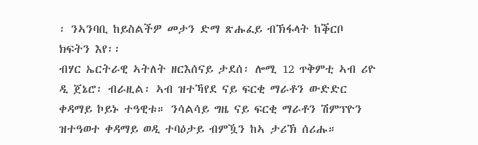፡ ንኣንባቢ ከይስልችዎ መታን ድማ ጽሑፈይ ብኽፋላት ከቕርቦ ክፍትን እየ፡፡
ብሃር ኤርትራዊ ኣትለት ዘርእሰናይ ታደሰ፡ ሎሚ 12 ጥቅምቲ ኣብ ሪዮ ዲ ጀኔሮ፡ ብራዚል፡ ኣብ ዝተኻየደ ናይ ፍርቂ ማራቶን ውድድር ቀዳማይ ኮይኑ ተዓዊቱ። ንሳልሳይ ግዜ ናይ ፍርቂ ማራቶን ሽምፕዮን ዝተዓወተ ቀዳማይ ወዲ ተባዕታይ ብምዃን ከኣ ታሪኽ ሰሪሑ።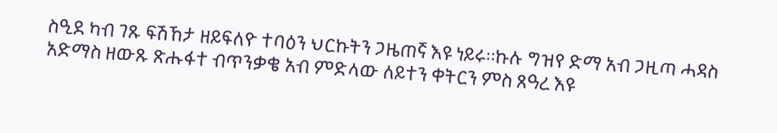ስዒደ ካብ ገጹ ፍሽኸታ ዘይፍለዮ ተባዕን ህርኩትን ጋዜጠኛ እዩ ነይሩ።ኩሉ ግዝየ ድማ አብ ጋዚጣ ሓዳስ አድማስ ዘውጹ ጽሑፋተ ብጥንቃቄ አብ ምድላው ለይተን ቀትርን ምስ ጸዓረ እዩ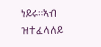ነይሩ።ኣብ ዝተፈላለይ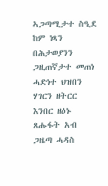ኣጋጣሚታተ ስዒደ ከም ነጻን በሕታወያንን ጋዚጠኛታተ መጠነ ሓድነተ ህዝበን ሃገርን ዘትርር እንበር ዘዕኑ ጸሑፋት አብ ጋዜጣ ሓዳስ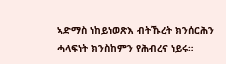ኣድማስ ነከይነወጽእ ብትኹረት ክንሰርሕን ሓላፍነት ክንስከምን የሕብረና ነይሩ።